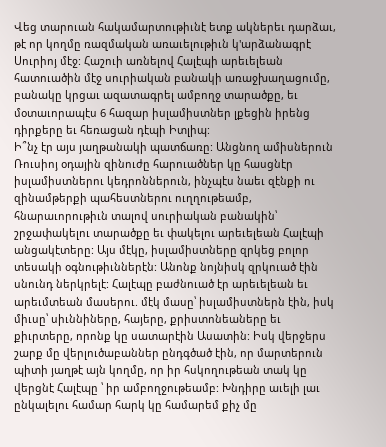Վեց տարուան հակամարտութիւնէ ետք ակներեւ դարձաւ, թէ որ կողմը ռազմական առաւելութիւն կ'արձանագրէ Սուրիոյ մէջ: Հաշուի առնելով Հալէպի արեւելեան հատուածին մէջ սուրիական բանակի առաջխաղացումը, բանակը կրցաւ ազատագրել ամբողջ տարածքը, եւ մօտաւորապէս 6 հազար իսլամիստներ լքեցին իրենց դիրքերը եւ հեռացան դէպի Իտլիպ:
Ի՞նչ էր այս յաղթանակի պատճառը: Անցնող ամիսներուն Ռուսիոյ օդային զինուժը հարուածներ կը հասցնէր իսլամիստներու կեդրոններուն, ինչպէս նաեւ զէնքի ու զինամթերքի պահեստներու ուղղութեամբ, հնարաւորութիւն տալով սուրիական բանակին՝ շրջափակելու տարածքը եւ փակելու արեւելեան Հալէպի անցակէտերը: Այս մէկը, իսլամիստները զրկեց բոլոր տեսակի օգնութիւններէն: Անոնք նոյնիսկ զրկուած էին սնունդ ներկրելէ: Հալէպը բաժնուած էր արեւելեան եւ արեւմտեան մասերու. մէկ մասը՝ իսլամիստներն էին, իսկ միւսը՝ սիւննիները, հայերը, քրիստոնեաները եւ քիւրտերը, որոնք կը սատարէին Ասատին: Իսկ վերջերս շարք մը վերլուծաբաններ ընդգծած էին, որ մարտերուն պիտի յաղթէ այն կողմը, որ իր հսկողութեան տակ կը վերցնէ Հալէպը ՝ իր ամբողջութեամբ: Խնդիրը աւելի լաւ ընկալելու համար հարկ կը համարեմ քիչ մը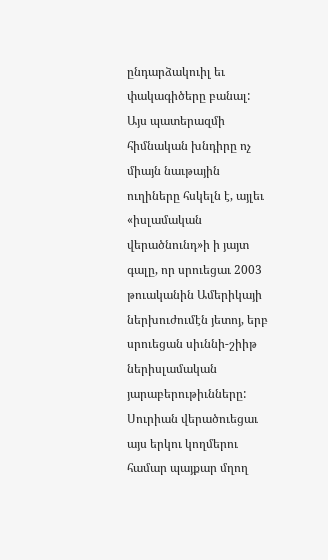ընդարձակուիլ եւ փակագիծերը բանալ: Այս պատերազմի հիմնական խնդիրը ոչ միայն նաւթային ուղիները հսկելն է, այլեւ «իսլամական վերածնունդ»ի ի յայտ գալը, որ սրուեցաւ 2003 թուականին Ամերիկայի ներխուժումէն յետոյ, երբ սրուեցան սիւննի-շիիթ ներիսլամական յարաբերութիւնները: Սուրիան վերածուեցաւ այս երկու կողմերու համար պայքար մղող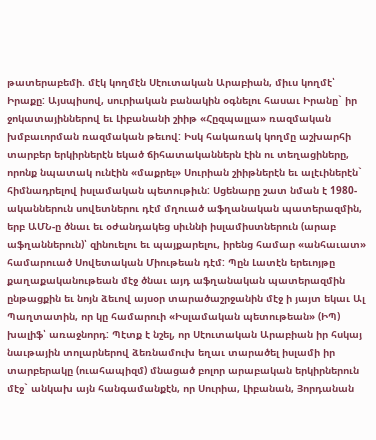թատերաբեմի. մէկ կողմէն Սէուտական Արաբիան, միւս կողմէ՝ Իրաքը: Այսպիսով, սուրիական բանակին օգնելու հասաւ Իրանը` իր ջոկատայիններով եւ Լիբանանի շիիթ «Հըզպալլա» ռազմական խմբաւորման ռազմական թեւով: Իսկ հակառակ կողմը աշխարհի տարբեր երկիրներէն եկած ճիհատականներն էին ու տեղացիները, որոնք նպատակ ունէին «մաքրել» Սուրիան շիիթներէն եւ ալէւիներէն` հիմնադրելով իսլամական պետութիւն: Սցենարը շատ նման է 1980-ականներուն սովետներու դէմ մղուած աֆղանական պատերազմին, երբ ԱՄՆ-ը ծնաւ եւ օժանդակեց սիւննի իսլամիստներուն (արաբ աֆղաններուն)՝ զինուելու եւ պայքարելու, իրենց համար «անհաւատ» համարուած Սովետական Միութեան դէմ: Պըն Լատէն երեւոյթը քաղաքականութեան մէջ ծնաւ այդ աֆղանական պատերազմին ընթացքին եւ նոյն ձեւով այսօր տարածաշրջանին մէջ ի յայտ եկաւ Ալ Պաղտատին, որ կը համարուի «Իսլամական պետութեան» (ԻՊ) խալիֆ՝ առաջնորդ: Պէտք է նշել, որ Սէուտական Արաբիան իր հսկայ նաւթային տոլարներով ձեռնամուխ եղաւ տարածել իսլամի իր տարբերակը (ուահապիզմ) մնացած բոլոր արաբական երկիրներուն մէջ` անկախ այն հանգամանքէն, որ Սուրիա, Լիբանան, Յորդանան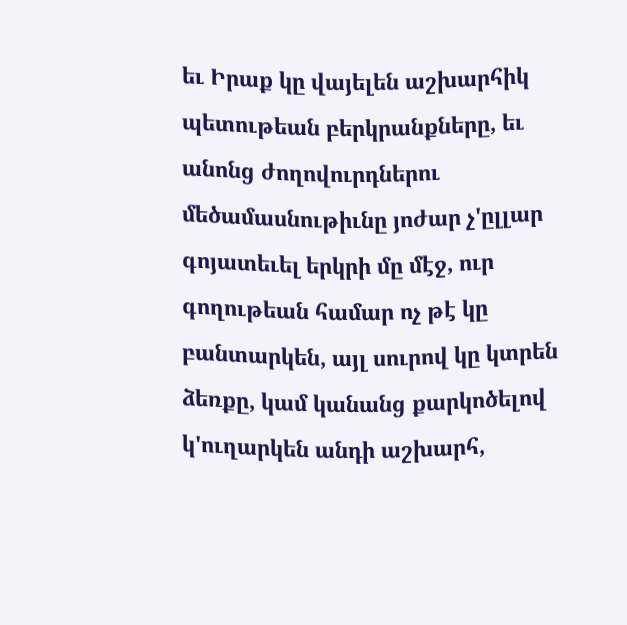եւ Իրաք կը վայելեն աշխարհիկ պետութեան բերկրանքները, եւ անոնց ժողովուրդներու մեծամասնութիւնը յոժար չ'ըլլար գոյատեւել երկրի մը մէջ, ուր գողութեան համար ոչ թէ կը բանտարկեն, այլ սուրով կը կտրեն ձեռքը, կամ կանանց քարկոծելով կ'ուղարկեն անդի աշխարհ,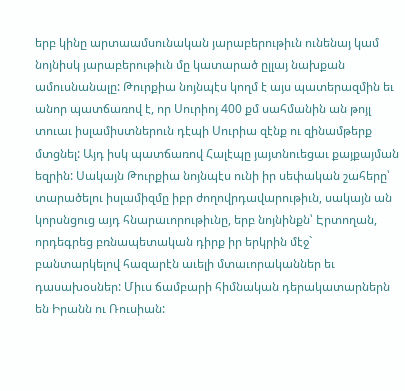երբ կինը արտաամսունական յարաբերութիւն ունենայ կամ նոյնիսկ յարաբերութիւն մը կատարած ըլլայ նախքան ամուսնանալը: Թուրքիա նոյնպէս կողմ է այս պատերազմին եւ անոր պատճառով է, որ Սուրիոյ 400 քմ սահմանին ան թոյլ տուաւ իսլամիստներուն դէպի Սուրիա զէնք ու զինամթերք մտցնել: Այդ իսկ պատճառով Հալէպը յայտնուեցաւ քայքայման եզրին: Սակայն Թուրքիա նոյնպէս ունի իր սեփական շահերը՝ տարածելու իսլամիզմը իբր ժողովրդավարութիւն, սակայն ան կորսնցուց այդ հնարաւորութիւնը, երբ նոյնինքն՝ Էրտողան, որդեգրեց բռնապետական դիրք իր երկրին մէջ` բանտարկելով հազարէն աւելի մտաւորականներ եւ դասախօսներ: Միւս ճամբարի հիմնական դերակատարներն են Իրանն ու Ռուսիան: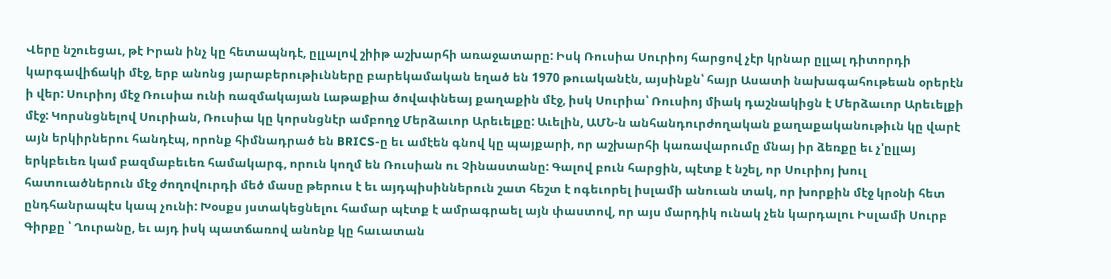Վերը նշուեցաւ, թէ Իրան ինչ կը հետապնդէ, ըլլալով շիիթ աշխարհի առաջատարը: Իսկ Ռուսիա Սուրիոյ հարցով չէր կրնար ըլլալ դիտորդի կարգավիճակի մէջ, երբ անոնց յարաբերութիւնները բարեկամական եղած են 1970 թուականէն, այսինքն՝ հայր Ասատի նախագահութեան օրերէն ի վեր: Սուրիոյ մէջ Ռուսիա ունի ռազմակայան Լաթաքիա ծովափնեայ քաղաքին մէջ, իսկ Սուրիա՝ Ռուսիոյ միակ դաշնակիցն է Մերձաւոր Արեւելքի մէջ: Կորսնցնելով Սուրիան, Ռուսիա կը կորսնցնէր ամբողջ Մերձաւոր Արեւելքը: Աւելին, ԱՄՆ-ն անհանդուրժողական քաղաքականութիւն կը վարէ այն երկիրներու հանդէպ, որոնք հիմնադրած են BRICS-ը եւ ամէեն գնով կը պայքարի, որ աշխարհի կառավարումը մնայ իր ձեռքը եւ չ'ըլլայ երկբեւեռ կամ բազմաբեւեռ համակարգ, որուն կողմ են Ռուսիան ու Չինաստանը: Գալով բուն հարցին, պէտք է նշել, որ Սուրիոյ խուլ հատուածներուն մէջ ժողովուրդի մեծ մասը թերուս է եւ այդպիսիններուն շատ հեշտ է ոգեւորել իսլամի անուան տակ, որ խորքին մէջ կրօնի հետ ընդհանրապէս կապ չունի: Խօսքս յստակեցնելու համար պէտք է ամրագրաել այն փաստով, որ այս մարդիկ ունակ չեն կարդալու Իսլամի Սուրբ Գիրքը ՝ Ղուրանը, եւ այդ իսկ պատճառով անոնք կը հաւատան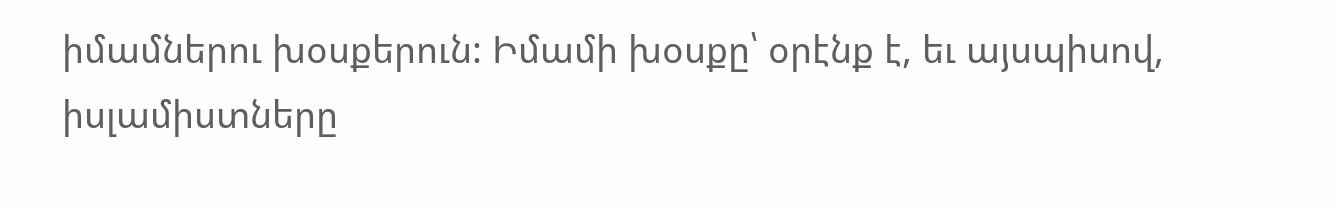իմամներու խօսքերուն: Իմամի խօսքը՝ օրէնք է, եւ այսպիսով, իսլամիստները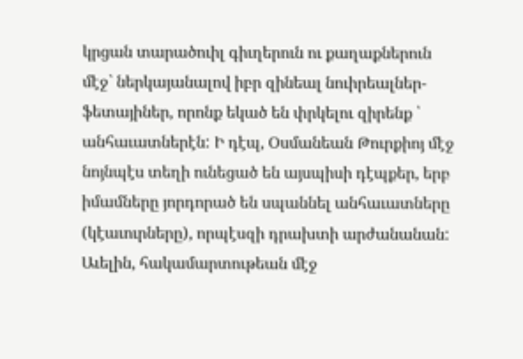կրցան տարածուիլ գիւղերուն ու քաղաքներուն մէջ` ներկայանալով իբր զինեալ նուիրեալներ-ֆետայիներ, որոնք եկած են փրկելու զիրենք ՝ անհաւատներէն: Ի դէպ, Օսմանեան Թուրքիոյ մէջ նոյնպէս տեղի ունեցած են այսպիսի դէպքեր, երբ իմամները յորդորած են սպաննել անհաւատները (կէաւուրները), որպէսզի դրախտի արժանանան: Աւելին, հակամարտութեան մէջ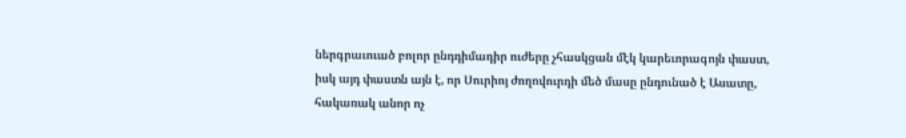ներգրաւուած բոլոր ընդդիմադիր ուժերը չհասկցան մէկ կարեւորագոյն փաստ, իսկ այդ փաստն այն է, որ Սուրիոյ ժողովուրդի մեծ մասը ընդունած է Ասատը, հակառակ անոր ոչ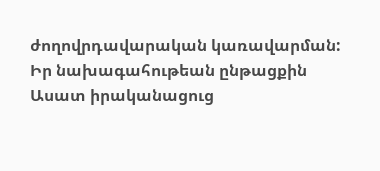ժողովրդավարական կառավարման: Իր նախագահութեան ընթացքին Ասատ իրականացուց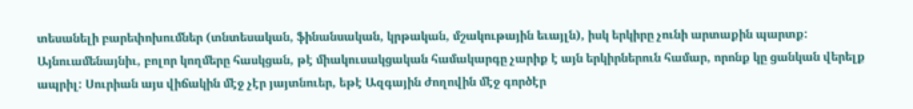տեսանելի բարեփոխումներ (տնտեսական, ֆինանսական, կրթական, մշակութային եւայլն), իսկ երկիրը չունի արտաքին պարտք: Այնուամենայնիւ, բոլոր կողմերը հասկցան, թէ միակուսակցական համակարգը չարիք է այն երկիրներուն համար, որոնք կը ցանկան վերելք ապրիլ: Սուրիան այս վիճակին մէջ չէր յայտնուեր, եթէ Ազգային ժողովին մէջ գործէր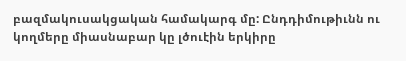բազմակուսակցական համակարգ մը: Ընդդիմութիւնն ու կողմերը միասնաբար կը լծուէին երկիրը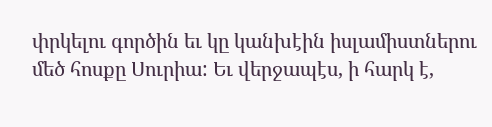փրկելու գործին եւ կը կանխէին իսլամիստներու մեծ հոսքը Սուրիա: Եւ վերջապէս, ի հարկ է,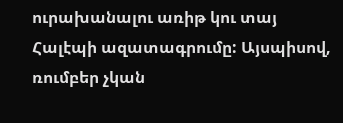ուրախանալու առիթ կու տայ Հալէպի ազատագրումը: Այսպիսով, ռումբեր չկան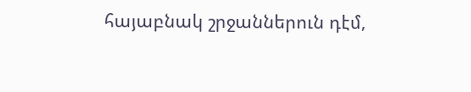հայաբնակ շրջաններուն դէմ,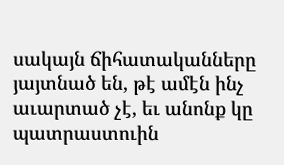սակայն ճիհատականները յայտնած են, թէ ամէն ինչ աւարտած չէ, եւ անոնք կը պատրաստուին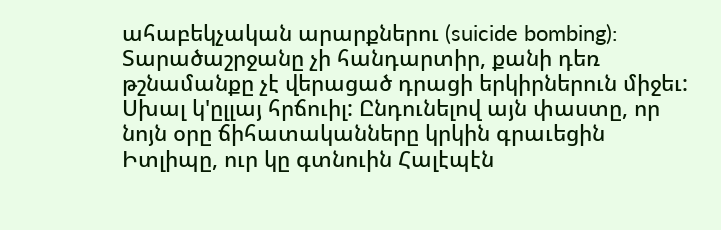ահաբեկչական արարքներու (suicide bombing): Տարածաշրջանը չի հանդարտիր, քանի դեռ թշնամանքը չէ վերացած դրացի երկիրներուն միջեւ: Սխալ կ'ըլլայ հրճուիլ: Ընդունելով այն փաստը, որ նոյն օրը ճիհատականները կրկին գրաւեցին Իտլիպը, ուր կը գտնուին Հալէպէն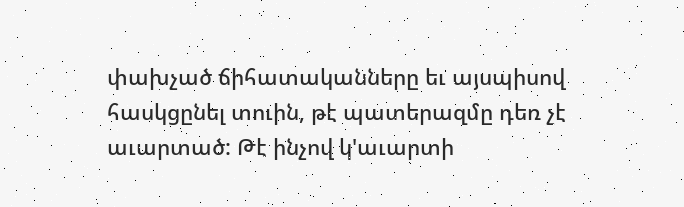փախչած ճիհատականները եւ այսպիսով հասկցընել տուին, թէ պատերազմը դեռ չէ աւարտած: Թէ ինչով կ'աւարտի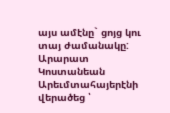այս ամէնը` ցոյց կու տայ ժամանակը:
Արարատ Կոստանեան
Արեւմտահայերէնի վերածեց ՝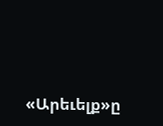«Արեւելք»ը